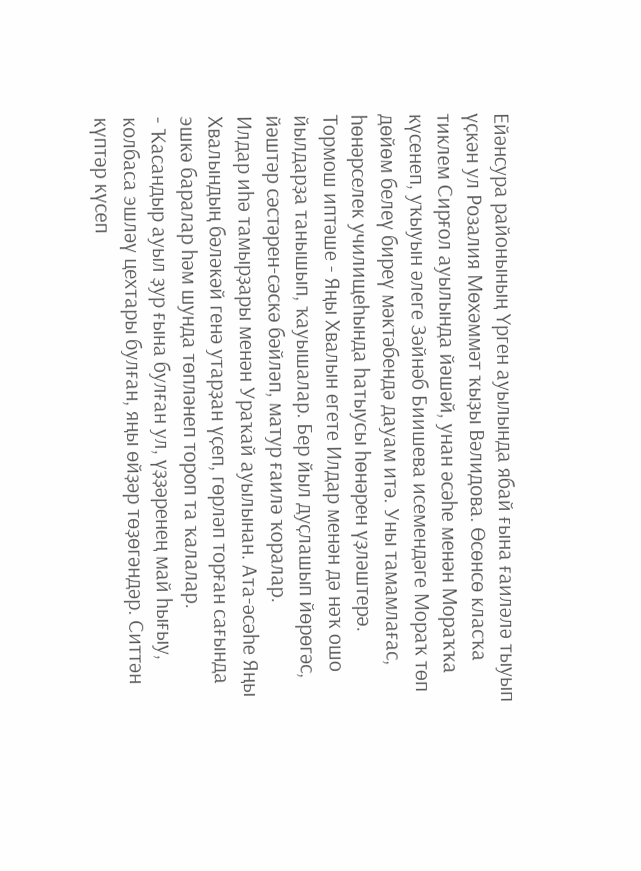Ейәнсура районының Үрген ауылында ябай ғына ғаиләлә тыуып үҫкән ул Розалия Мөхәммәт ҡыҙы Вәлидова. Өсөнсө класҡа тиклем Сирғол ауылында йәшәй, унан әсәһе менән Мораҡҡа күсенеп, уҡыуын әлеге Зәйнәб Биишева исемендәге Мораҡ төп дөйөм белеү биреү мәктәбендә дауам итә. Уны тамамлағас, һөнәрселек училищеһында һатыусы һөнәрен үҙләштерә. Тормош иптәше - Яңы Хвалын егете Илдар менән дә нәҡ ошо йылдарҙа танышып, ҡауышалар. Бер йыл дуҫлашып йөрөгәс, йәштәр сәстәрен-сәскә бәйләп, матур ғаилә ҡоралар.
Илдар иһә тамырҙары менән Ураҡай ауылынан. Ата-әсәһе Яңы Хвалындың бәләкәй генә утарҙан үҫеп, гөрләп торған сағында эшкә баралар һәм шунда төпләнеп тороп та ҡалалар.
- Ҡасандыр ауыл ҙур ғына булған ул, үҙҙәренең май һығыу, колбаса эшләү цехтары булған, яңы өйҙәр төҙөгәндәр. Ситтән күптәр күсеп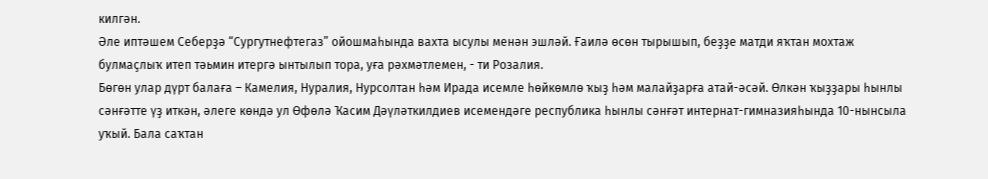килгән.
Әле иптәшем Себерҙә “Сургутнефтегаз” ойошмаһында вахта ысулы менән эшләй. Ғаилә өсөн тырышып, беҙҙе матди яҡтан мохтаж булмаҫлыҡ итеп тәьмин итергә ынтылып тора, уға рәхмәтлемен, - ти Розалия.
Бөгөн улар дүрт балаға – Камелия, Нуралия, Нурсолтан һәм Ирада исемле һөйкөмлө ҡыҙ һәм малайҙарға атай-әсәй. Өлкән ҡыҙҙары һынлы сәнғәтте үҙ иткән, әлеге көндә ул Өфөлә Ҡасим Дәүләткилдиев исемендәге республика һынлы сәнғәт интернат-гимназияһында 10-нынсыла уҡый. Бала саҡтан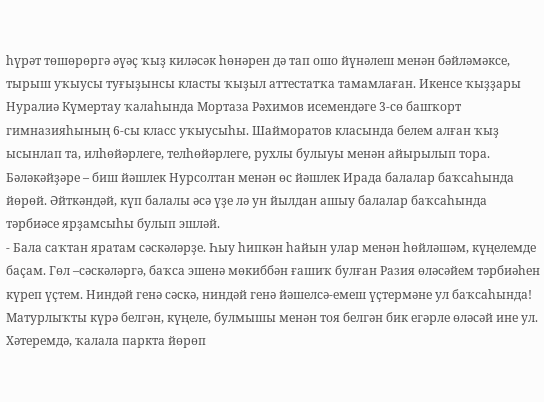һүрәт төшөрөргә әүәҫ ҡыҙ киләсәк һөнәрен дә тап ошо йүнәлеш менән бәйләмәксе, тырыш уҡыусы туғыҙынсы класты ҡыҙыл аттестатҡа тамамлаған. Икенсе ҡыҙҙары Нуралиә Күмертау ҡалаһында Мортаза Рәхимов исемендәге 3-сө башҡорт гимназияһының 6-сы класс уҡыусыһы. Шайморатов класында белем алған ҡыҙ ысынлап та, илһөйәрлеге, телһөйәрлеге, рухлы булыуы менән айырылып тора. Бәләкәйҙәре – биш йәшлек Нурсолтан менән өс йәшлек Ирада балалар баҡсаһында йөрөй. Әйткәндәй, күп балалы әсә үҙе лә ун йылдан ашыу балалар баҡсаһында тәрбиәсе ярҙамсыһы булып эшләй.
- Бала саҡтан яратам сәскәләрҙе. Һыу һипкән һайын улар менән һөйләшәм, күңелемде баҫам. Гөл –сәскәләргә, баҡса эшенә мөкиббән ғашиҡ булған Разия өләсәйем тәрбиәһен күреп үҫтем. Ниндәй генә сәскә, ниндәй генә йәшелсә-емеш үҫтермәне ул баҡсаһында! Матурлыҡты күрә белгән, күңеле, булмышы менән тоя белгән бик егәрле өләсәй ине ул.
Хәтеремдә, ҡалала паркта йөрөп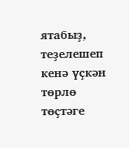ятабыҙ, теҙелешеп кенә үҫкән төрлө төҫтәге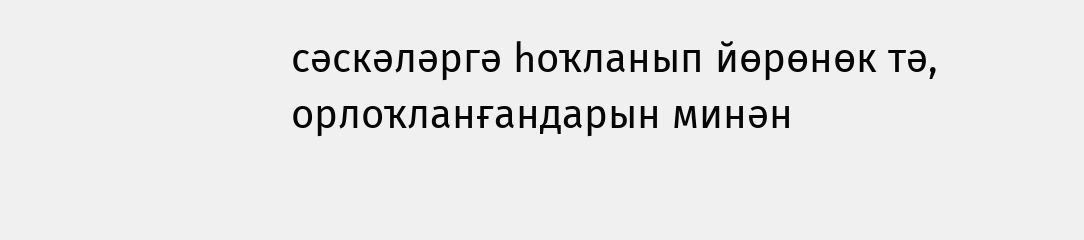сәскәләргә һоҡланып йөрөнөк тә, орлоҡланғандарын минән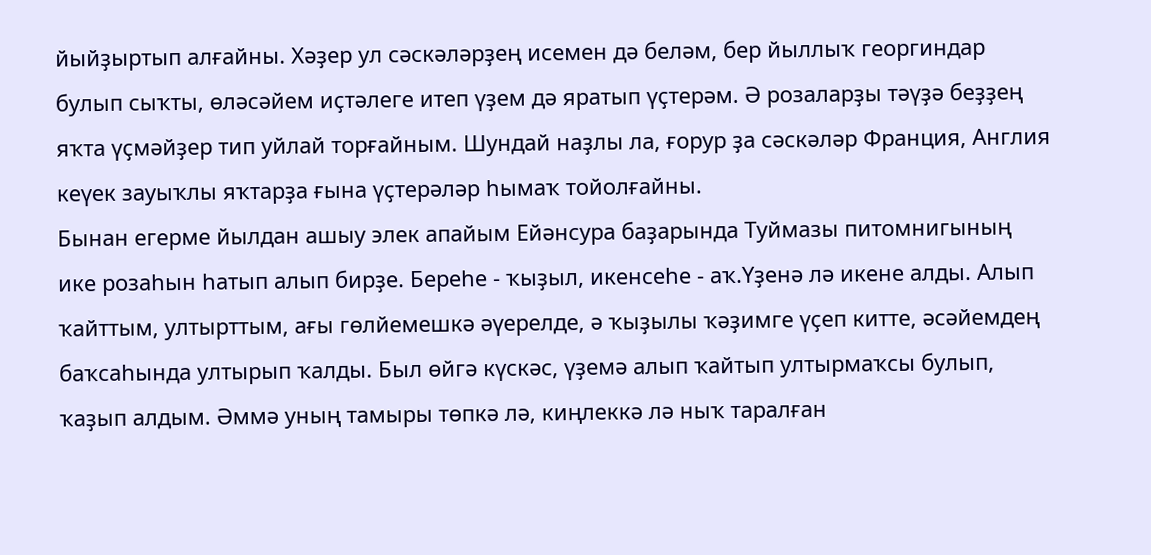йыйҙыртып алғайны. Хәҙер ул сәскәләрҙең исемен дә беләм, бер йыллыҡ георгиндар булып сыҡты, өләсәйем иҫтәлеге итеп үҙем дә яратып үҫтерәм. Ә розаларҙы тәүҙә беҙҙең яҡта үҫмәйҙер тип уйлай торғайным. Шундай наҙлы ла, ғорур ҙа сәскәләр Франция, Англия кеүек зауыҡлы яҡтарҙа ғына үҫтерәләр һымаҡ тойолғайны.
Бынан егерме йылдан ашыу элек апайым Ейәнсура баҙарында Туймазы питомнигының ике розаһын һатып алып бирҙе. Береһе - ҡыҙыл, икенсеһе - аҡ.Үҙенә лә икене алды. Алып ҡайттым, ултырттым, ағы гөлйемешкә әүерелде, ә ҡыҙылы ҡәҙимге үҫеп китте, әсәйемдең баҡсаһында ултырып ҡалды. Был өйгә күскәс, үҙемә алып ҡайтып ултырмаҡсы булып, ҡаҙып алдым. Әммә уның тамыры төпкә лә, киңлеккә лә ныҡ таралған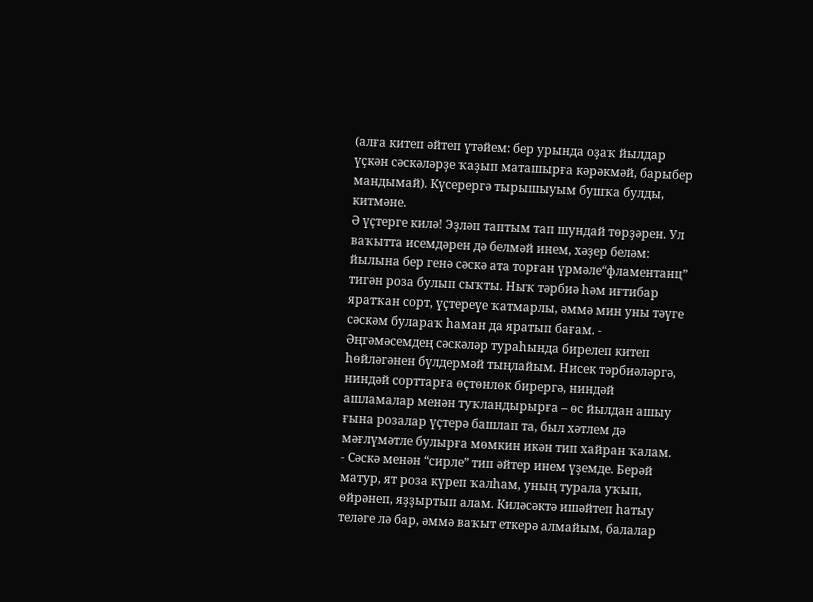(алға китеп әйтеп үтәйем: бер урында оҙаҡ йылдар үҫкән сәскәләрҙе ҡаҙып маташырға кәрәкмәй, барыбер мандымай). Күсерергә тырышыуым бушҡа булды, китмәне.
Ә үҫтерге килә! Эҙләп таптым тап шундай төрҙәрен. Ул ваҡытта исемдәрен дә белмәй инем, хәҙер беләм: йылына бер генә сәскә ата торған үрмәле“фламентанц” тигән роза булып сыҡты. Ныҡ тәрбиә һәм иғтибар яратҡан сорт, үҫтереүе ҡатмарлы, әммә мин уны тәүге сәскәм булараҡ һаман да яратып бағам. - Әңгәмәсемдең сәскәләр тураһында бирелеп китеп һөйләгәнен бүлдермәй тыңлайым. Нисек тәрбиәләргә, ниндәй сорттарға өҫтөнлөк бирергә, ниндәй ашламалар менән туҡландырырға – өс йылдан ашыу ғына розалар үҫтерә башлап та, был хәтлем дә мәғлүмәтле булырға мөмкин икән тип хайран ҡалам.
- Сәскә менән “сирле” тип әйтер инем үҙемде. Берәй матур, ят роза күреп ҡалһам, уның турала уҡып, өйрәнеп, яҙҙыртып алам. Киләсәктә ишәйтеп һатыу теләге лә бар, әммә ваҡыт еткерә алмайым, балалар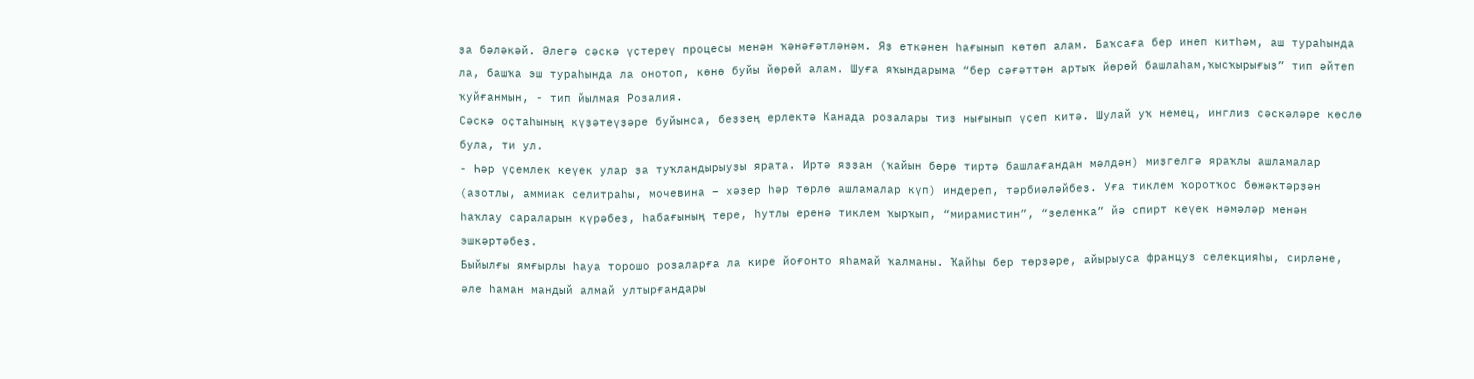ҙа бәләкәй. Әлегә сәскә үҫтереү процесы менән ҡәнәғәтләнәм. Яҙ еткәнен һағынып көтөп алам. Баҡсаға бер инеп китһәм, аш тураһында ла, башҡа эш тураһында ла онотоп, көнө буйы йөрөй алам. Шуға яҡындарыма “бер сәғәттән артыҡ йөрөй башлаһам,ҡысҡырығыҙ” тип әйтеп ҡуйғанмын, - тип йылмая Розалия.
Сәскә оҫтаһының күҙәтеүҙәре буйынса, беҙҙең ерлектә Канада розалары тиҙ нығынып үҫеп китә. Шулай уҡ немец, инглиз сәскәләре көслө була, ти ул.
- Һәр үҫемлек кеүек улар ҙа туҡландырыуҙы ярата. Иртә яҙҙан (ҡайын бөрө тиртә башлағандан мәлдән) миҙгелгә яраҡлы ашламалар (азотлы, аммиак селитраһы, мочевина – хәҙер һәр төрлө ашламалар күп) индереп, тәрбиәләйбеҙ. Уға тиклем ҡоротҡос бөжәктәрҙән һаҡлау сараларын күрәбеҙ, һабағының тере, һутлы еренә тиклем ҡырҡып, “мирамистин”, “зеленка” йә спирт кеүек нәмәләр менән эшкәртәбеҙ.
Быйылғы ямғырлы һауа торошо розаларға ла кире йоғонто яһамай ҡалманы. Ҡайһы бер төрҙәре, айырыуса француз селекцияһы, сирләне, әле һаман мандый алмай ултырғандары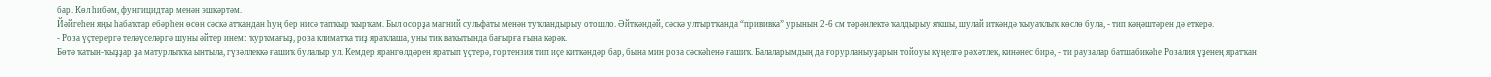бар. Көл һибәм, фунгицидтар менән эшкәртәм.
Йәйгеһен яңы һабаҡтар ебәрһен өсөн сәскә атҡандан һуң бер нисә тапҡыр ҡырҡам. Был осорҙа магний сульфаты менән туҡландырыу отошло. Әйткәндәй, сәскә ултыртҡанда “прививка” урынын 2-6 см тәрәнлектә ҡалдырыу яҡшы, шулай иткәндә ҡыуаҡлыҡ көслө була, - тип кәңәштәрен дә еткерә.
- Роза үҫтерергә теләүселәргә шуны әйтер инем: ҡурҡмағыҙ, роза климатҡа тиҙ яраҡлаша, уны тик ваҡытында бағырға ғына кәрәк.
Бөтә ҡатын-ҡыҙҙар ҙа матурлыҡҡа ынтыла, гүзәллеккә ғашиҡ булалыр ул. Кемдер ярангөлдәрен яратып үҫтерә, гортензия тип иҫе киткәндәр бар, бына мин роза сәскәһенә ғашиҡ. Балаларымдың да ғорурланыуҙарын тойоуы күңелгә рәхәтлек, кинәнес бирә, - ти раузалар батшабикәһе Розалия үҙенең яратҡан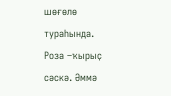шөғөлө тураһында.
Роза –ҡырыҫ сәскә. Әммә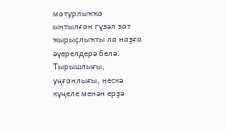матурлыҡҡа ынтылған гүзәл зат ҡырыҫлыҡты ла наҙға әүерелдерә белә.
Тырышлығы, уңғанлығы, нескә күңеле менән ерҙә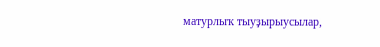матурлыҡ тыуҙырыусылар,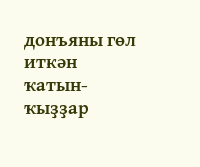донъяны гөл иткән ҡатын-ҡыҙҙар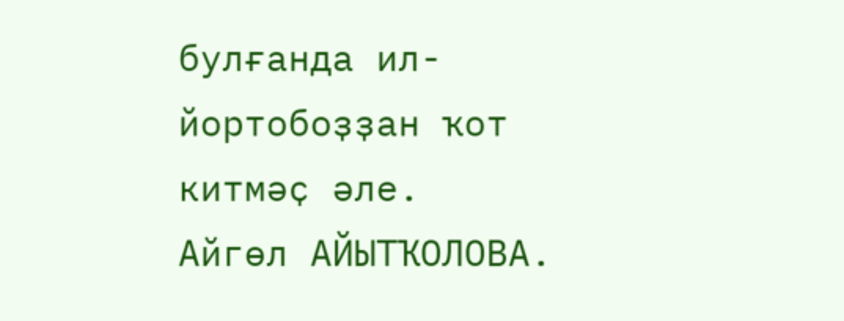булғанда ил-йортобоҙҙан ҡот китмәҫ әле.
Айгөл АЙЫТҠОЛОВА.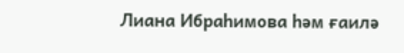Лиана Ибраһимова һәм ғаилә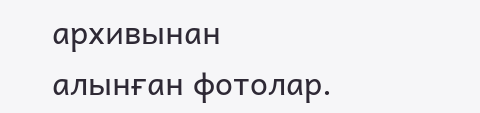архивынан алынған фотолар.